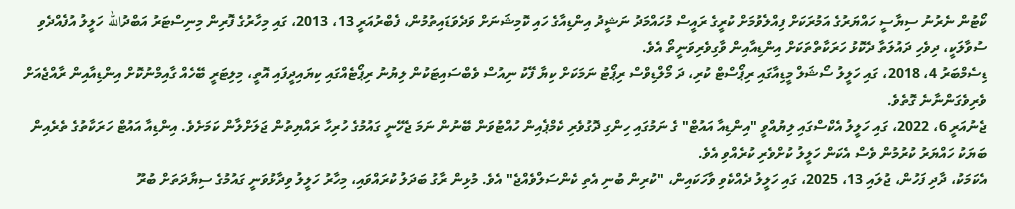ކޯޓުން ނެރުނު ސިޔާސީ ހައްޔަރުގެ އަމުރަކަށް ފިއްލެވުމަށް ކުރީގެ ރައީސް މުހައްމަދު ނަޝީދު އިންޑިއާގެ ހައި ކޮމިޝަނަށް ވަދެވަޑައިތުމުން، ފެބްރުއަރީ 13، 2013، ގައި މިހާރުގެ ފޮރިން މިނިސްޓަރު އަބްދުالله ހަލީލު އުފެއްދެވި ސުވާލަކީ، ދިވެހި ދައުލަތާ ދެކޮޅު ހަރަކާތްތަކަށް އިންޑިއާއިން ވާގިވެރިވަނީތޯ އެވެ.
ޑިސެމްބަރު 4، 2018، ގައި ހަލީލު ސޯޝަލް މީޑިއާގައި ރިޕޯސްޓް ކުރި، ދަ މޯލްޑިވްސް ރިޕޯޓު ނަމަކަށް ކިޔާ ފޭކު ނިއުސް ވެބްސައިޓަކުން ލިޔުނު ރިޕޯޓެއްގައި ކިޔައިދީފައި އޮތީ، މިލިޓަރީ ބޭހެއް ގާއިމްނުކޮށް އިންޑިއާއިން ރާއްޖެއަށް ވެރިވެގަންނާނެ ގޮތެވެ.
ޖެނުއަރީ 6، 2022، ގައި ހަލީލު އެކްސްގައި ލިޔުއްވީ "އިންޑިއާ އައުޓް" ގެ ނަމުގައި ހިންގި ދޮގުވެރި ކެމްޕެއިން ހުއްޓުވަން ބޭނުން ނަމަ ޖެހޭނީ ގައުމުގެ ހުރިހާ ރައްޔިތުން ޖަލަށްލާން ކަމަށެވެ. އިންޑިއާ އައުޓް ހަރަކާތުގެ ތެރެއިން ބަޔަކު ހައްޔަރު ކުރުމުން ވެސް އެކަން ހަލީލު ކުށްވެރި ކުރެއްވި އެވެ.
އެކަމަކު، ދާދި ފަހުން، ޖުލައި 13، 2025، ގައި ހަލީލު ދެއްކެވި ވާހަކައިން، "ކުރިން ބުނި އެތި ކެންސަލްވެއްޖެ" އެވެ. މުޅިން ރާގު ބަދަލު ކުރައްވައި، މިހާރު ހަލީލު ވިދާޅުވަނީ ގައުމުގެ ސިޔާދަތަށް ބުރޫ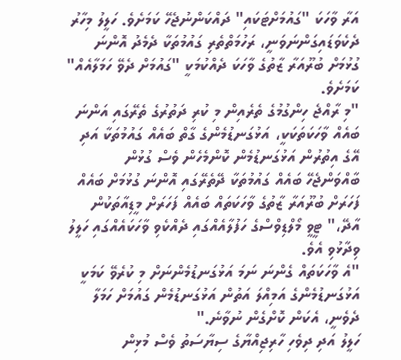އަރާ ވާހަކަ "ގައުމަށްޓަކައި" ދައްކަންނުޖެހޭ ކަމަށެވެ. ހަލީލު މިހާރު ދެކެވަޑައިގަންނަވަނީ، ރަހުމަތްތެރި ގައުމުތަކާ ދެމެދު އޮންނަ ގުޅުމަށް ބުރޫއަރާ ޒާތުގެ ވާހަކަ ދެއްކުމަކީ "ގައުމަށް ދެވޭ ހަމަލާއެއް" ކަމަށެވެ.
"މި ރާއްޖެ ހިންގުމުގެ ތެރެއިން މި ކުރި ދަތުރުގެ ތެރޭގައި އަންނަ ބައެއް ވާހަކަތަކަކީ، އަޅުގަނޑުމެންގެ ގާތް ބައެއް ގައުމުތަކާ އަދި އޭގެ އިތުރުން އަޅުގަނޑުމެން ކޮންމެހެން ވެސް ގުޅުން ބާއްވަންޖެހޭ ބައެއް ގައުމުތަކާ ދޭތެރޭގައި އޮންނަ ގުޅުމަށް ބައެއް ފަހަރަށް ބުރޫއަރާ ޒާތުގެ ވާހަކަތައް ބައެއް ފަހަރަށް މީޑިއާތަކުން އާދޭ،" ޓީވީ މޯލްޑިވްސްގެ ހަފުލާއެއްގައި ދެއްކެވި ވާހަކައެއްގައި ހަލީލު ވިދާޅުވި އެވެ.
"އެ ވާހަކަތައް ގެންނަ ނަމަ އަޅުގަނޑުމެންނަށް މި ކުރެވޭ ކަމަކީ އަޅުގަނޑުމެންގެ އަމިއްލަ އަތުން އަޅުގަނޑުމެން ގައުމަށް ހަމަލާ ދެވެނީ، އެކަން ކޮށްގެން ނުވާނެ."
ހަލީލު އަދި ދިވެހި ހާރިޖިއްޔާގެ ސިޔާސަތު ވެސް މުޅިން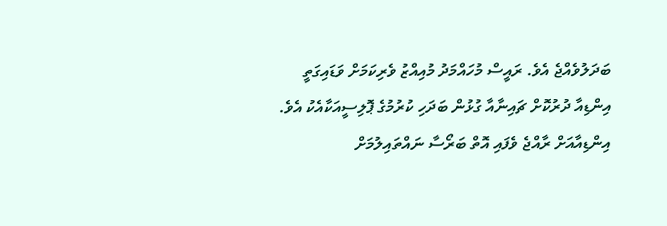ބަދަލުވެއްޖެ އެވެ. ރައީސް މުހައްމަދު މުއިއްޒު ވެރިކަމަށް ވަޑައިގަތީ އިންޑިއާ ދުރުކޮށް ޗައިނާއާ ގުޅުން ބަދަހި ކުރުމުގެ ޕޮލިސީއަކާއެކު އެވެ. އިންޑިއާއަށް ރާއްޖެ ވެފައި އޮތް ބަރޯސާ ނައްތައިލުމަށް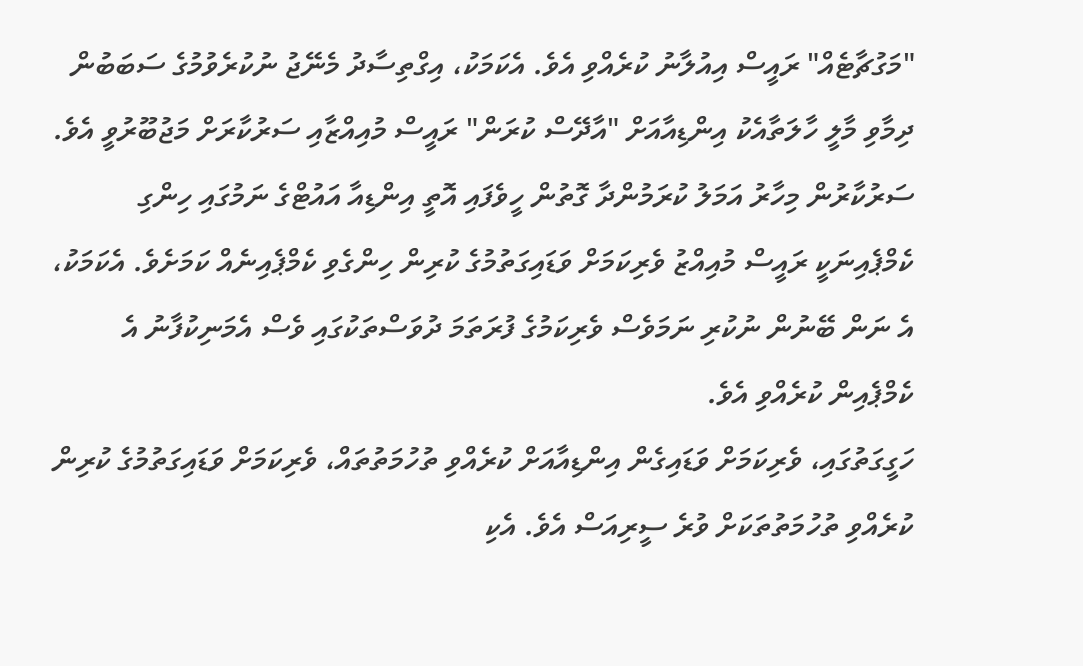"މަގުޗާޓެއް" ރައީސް އިއުލާނު ކުރެއްވި އެވެ. އެކަމަކު، އިގްތިސާދު މެނޭޖު ނުކުރެވުމުގެ ސަބަބުން ދިމާވި މާލީ ހާލަތާއެކު އިންޑިއާއަށް "އާދޭސް ކުރަން" ރައީސް މުއިއްޒާއި ސަރުކާރަށް މަޖުބޫރުވީ އެވެ.
ސަރުކާރުން މިހާރު އަމަލު ކުރަމުންދާ ގޮތުން ހީވެފައި އޮތީ އިންޑިއާ އައުޓްގެ ނަމުގައި ހިންގި ކެމްޕެއިނަކީ ރައީސް މުއިއްޒު ވެރިކަމަށް ވަޑައިގަތުމުގެ ކުރިން ހިންގެވި ކެމްޕެއިނެއް ކަމަށެވެ. އެކަމަކު، އެ ނަން ބޭނުން ނުކުރި ނަމަވެސް ވެރިކަމުގެ ފުރަތަމަ ދުވަސްތަކުގައި ވެސް އެމަނިކުފާނު އެ ކެމްޕެއިން ކުރެއްވި އެވެ.
ހަގީގަތުގައި، ވެރިކަމަށް ވަޑައިގެން އިންޑިއާއަށް ކުރެއްވި ތުހުމަތުތައް، ވެރިކަމަށް ވަޑައިގަތުމުގެ ކުރިން ކުރެއްވި ތުހުމަތުތަކަށް ވުރެ ސީރިއަސް އެވެ. އެކި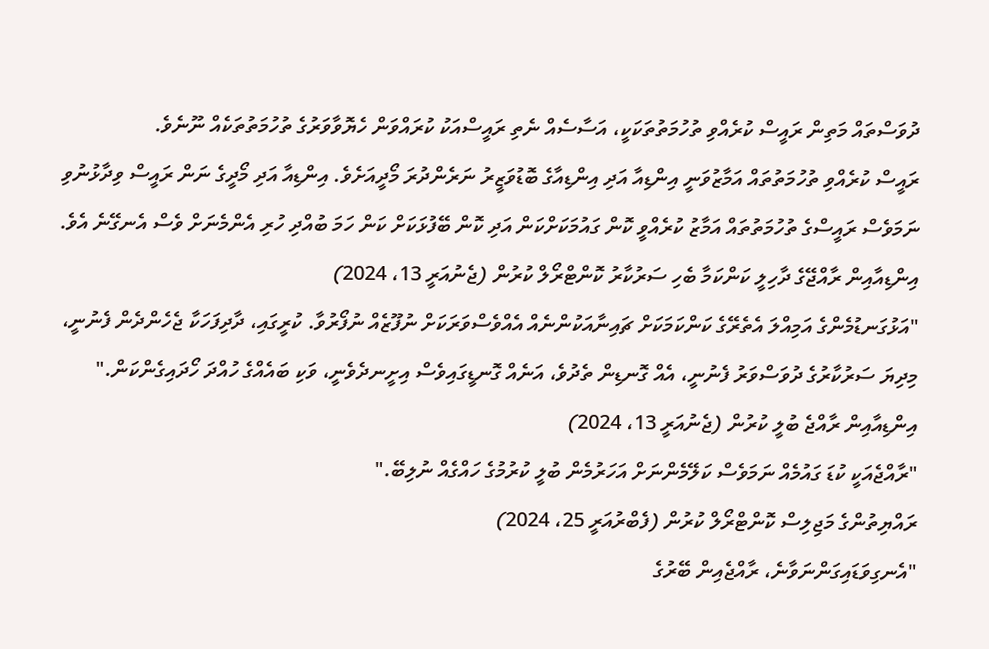ދުވަސްތައް މަތިން ރައީސް ކުރެއްވި ތުހުމަތުތަކަކީ، އަސާސެއް ނެތި ރައީސްއަކު ކުރައްވަން ހެޔޮވާވަރުގެ ތުހުމަތުތަކެއް ނޫނެވެ.
ރައީސް ކުރެއްވި ތުހުމަތުތައް އަމާޒުވަނީ އިންޑިއާ އަދި އިންޑިއާގެ ބޮޑުވަޒީރު ނަރެންދުރަ މޯދީއަށެވެ. އިންޑިއާ އަދި މޯދީގެ ނަން ރައީސް ވިދާޅުނުވި ނަމަވެސް ރައީސްގެ ތުހުމަތުތައް އަމާޒު ކުރެއްވީ ކޮން ގައުމަކަށްކަން އަދި ކޮން ބޭފުޅަކަށް ކަން ހަމަ ބުއްދި ހުރި އެންމެނަށް ވެސް އެނގޭނެ އެވެ.
އިންޑިއާއިން ރާއްޖޭގެ ދާހިލީ ކަންކަމާ ބެހި ސަރުކާރު ކޮންޓްރޯލް ކުރުން (ޖެނުއަރީ 13، 2024)
"އަޅުގަނޑުމެންގެ އަމިއްލަ އެތެރޭގެ ކަންކަމަކަށް ޗައިނާއަކުންނެއް އެއްވެސްވަރަކަށް ނުފޫޒެއް ނުފޯރުވާ. ކުރީގައި، ދާދިފަހަކާ ޖެހެންދެން ފެނުނީ، މިދިޔަ ސަރުކާރުގެ ދުވަސްވަރު ފެނުނީ، އެއް ގޮނޑިން ތެދުވެ، އަނެއް ގޮނޑީގައިވެސް އިށީނދެވެނީ، ވަކި ބައެއްގެ ހުއްދަ ހޯދައިގެންކަން."
އިންޑިއާއިން ރާއްޖެ ބުލީ ކުރުން (ޖެނުއަރީ 13، 2024)
"ރާއްޖެއަކީ ކުޑަ ގައުމެއް ނަމަވެސް ކަލޭމެންނަށް އަހަރުމެން ބުލީ ކުރުމުގެ ހައްގެއް ނުލިބޭ."
ރައްޔިތުންގެ މަޖިލިސް ކޮންޓްރޯލް ކުރުން (ފެބްރުއަރީ 25، 2024)
"އެނގިވަޑައިގަންނަވާނެ، ރާއްޖެއިން ބޭރުގެ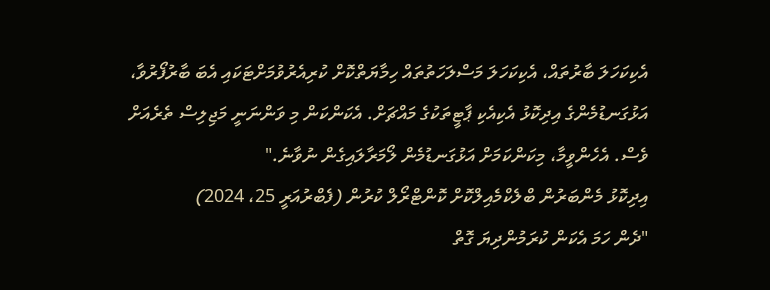އެކިކަހަލަ ބާރުތައް، އެކިކަހަލަ މަސްލަހަތުތައް ހިމާޔަތްކޮށް ކުރިއެރުވުމަށްޓަކައި އެބަ ބާރުފޯރުވާ، އަޅުގަނޑުމެންގެ އިދިކޮޅު އެކިއެކި ޕާޓީތަކުގެ މައްޗަށް. އެކަންކަން މި ވަންނަނީ މަޖިލިސް ތެރެއަށް ވެސް. އެހެންވީމާ، މިކަންކަމަށް އަޅުގަނޑުމެން ލޯމަރާލައިގެން ނުވާނެ."
އިދިކޮޅު މެންބަރުން ބްލެކްމެއިލްކޮށް ކޮންޓްރޯލް ކުރުން (ފެބްރުއަރީ 25، 2024)
"ދެން ހަމަ އެކަން ކުރަމުންދިޔަ ގޮތް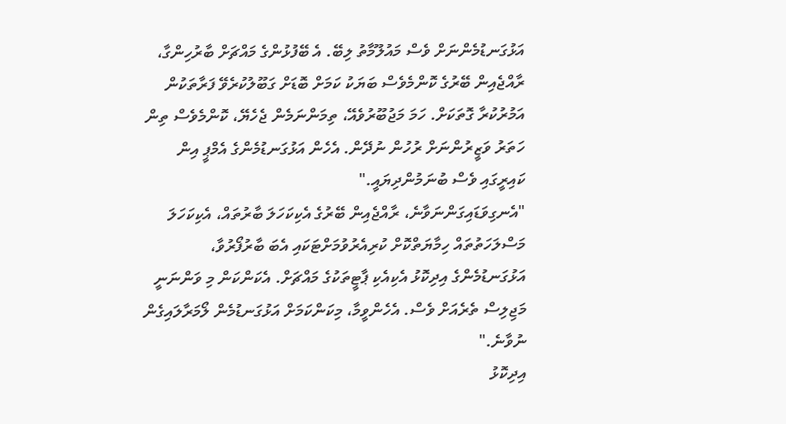އަޅުގަނޑުމެންނަށް ވެސް މައުލޫމާތު ލިބޭ. އެ ބޭފުޅުންގެ މައްޗަށް ބާރުހިންގާ، ރާއްޖެއިން ބޭރުގެ ކޮންމެވެސް ބަޔަކު ކަމަށް ބޮޑަށް ގަބޫލުކުރެވޭ ފަރާތަކުން އަމުރުކުރާ ގޮތަކަށް. ހަމަ މަޖުބޫރުވެއޭ، ތިމަންނަމެން ޖެހެޔޭ، ކޮންމެވެސް ތިން ހަތަރު ވަޒީރުންނަށް ރުހުން ނުދޭން. އެހެން އަޅުގަނޑުމެންގެ އެމްޕީ އިން ކައިރީގައި ވެސް ބުނަމުންދިޔައީ."
"އެނގިވަޑައިގަންނަވާނެ، ރާއްޖެއިން ބޭރުގެ އެކިކަހަލަ ބާރުތައް، އެކިކަހަލަ މަސްލަހަތުތައް ހިމާޔަތްކޮށް ކުރިއެރުވުމަށްޓަކައި އެބަ ބާރުފޯރުވާ، އަޅުގަނޑުމެންގެ އިދިކޮޅު އެކިއެކި ޕާޓީތަކުގެ މައްޗަށް. އެކަންކަން މި ވަންނަނީ މަޖިލިސް ތެރެއަށް ވެސް. އެހެންވީމާ، މިކަންކަމަށް އަޅުގަނޑުމެން ލޯމަރާލައިގެން ނުވާނެ."
އިދިކޮޅު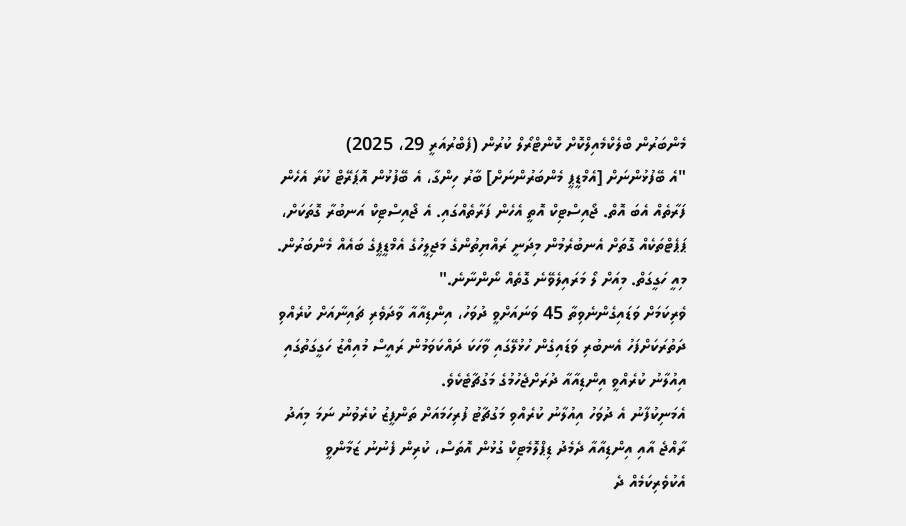މެންބަރުން ބްލެކްމެއިލްކޮށް ކޮންޓްރޯލް ކުރުން (ފެބްރުއަރީ 29، 2025)
"އެ ބޭފުޅުންނަށް [އެމްޑީޕީ މެންބަރުންނަށް] ބާރު ހިންގާ، އެ ބޭފުޅުން އޮޕަރޭޓް ކުރާ އެހެން ފަރާތެއް އެބަ އޮތް. ޖޯއިސްޓިކް އޮތީ އެހެން ފަރާތެއްގައި. އެ ޖޯއިސްޓިކް އަނބުރާ ގޮތަކަށް، ޕަޕެޓްތަކެއް ގޮތަށް އެނބުރެމުން މިދަނީ ރައްޔިތުންގެ މަޖިލީހުގެ އެމްޑީޕީގެ ބައެއް މެންބަރުން. މިއީ ހަގީގަތް. މިއަށް ލޯ މަރައިލެވޭނެ ގޮތެއް ނޯންނާނެ."
ވެރިކަމަށް ވަޑައިގެންނެވިތާ 45 ވަނައަށްވީ ދުވަހު، އިންޑިއާއާ ވާދަވެރި ޗައިނާއަށް ކުރެއްވި ދަތުރަކަށްފަހު އެނބުރި ވަޑައިގެން ހުޅުލޭގައި ވާހަކަ ދައްކަވަމުން ރައީސް މުއިއްޒު ހަގީގަތުގައި އިއުލާނު ކުރެއްވީ އިންޑިއާއާ ދުރަށްޖެހުމުގެ މަގުޗާޓެކެވެ.
އެމަނިކުފާނު އެ ދުވަހު އިއުލާނު ކުރެއްވި މަގުޗާޓު ފުރިހަމައަށް ތަންފީޒު ކުރެވުނު ނަމަ މިއަދު ރާއްޖެ އާއި އިންޑިއާއާ ދެމެދު ޑިޕްލޮމެޓިކް ގުޅުން އޮތަސް، ކުރިން ފެނުނު ޒަމާންވީ އެކުވެރިކަމެއް ދެ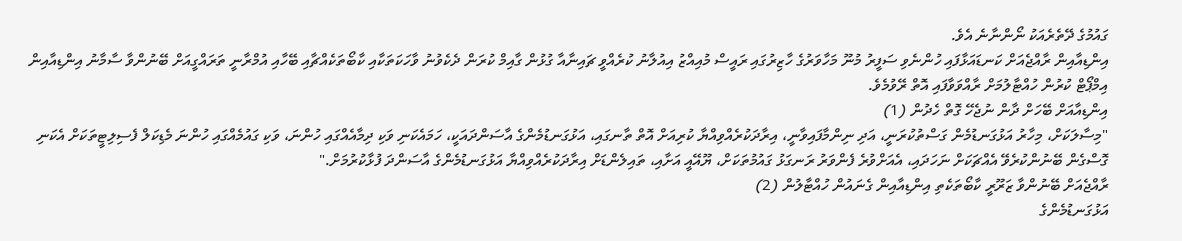ގައުމުގެ ދޭތެރެއަކު ނޯންނާނެ އެވެ.
އިންޑިއާއިން ރާއްޖެއަށް ކަނޑައަޅާފައި ހުންނެވި ސަފީރު މުނޫ މަހާވަރުގެ ހާޒިރުގައި ރައީސް މުއިއްޒު އިއުލާނު ކުރެއްވީ ޗައިނާއާ ގުޅުން ގާއިމް ކުރަން ދެކެވުނު ވާހަކަތަކާއި ކާބޯތަކެއްޗާއި ބޭހާއި އުމްރާނީ ތަރައްގީއަށް ބޭނުންވާ ސާމާނު އިންޑިއާއިން އިމްޕޯޓް ކުރުން ހުއްޓާލުމަށް ރާއްވަވާފައި އޮތް ރޭވުމެވެ.
އިންޑިއާއަށް ބޭހަށް ދާން ނުޖެހޭ ގޮތް ހެދުން (1)
"މިސާލަކަށް، މިހާރު އަޅުގަނޑުމެން ގަސްތުކުރަނީ، އަދި ނިންމާފައިވާނީ، އިރާދަކުރެއްވިއްޔާ ކުރިއަށް އޮތް ތާނގައި، އަޅުގަނޑުމެންގެ އާސަންދައަކީ، ހަމައެކަނި ވަކި ދިމާއެއްގައި ހުންނަ، ވަކި ގައުމެއްގައި ހުންނަ މެޑިކަލް ފެސިލިޓީތަކަށް އެކަނި ގޮސްގެން ބޭނުންކުރެވޭ އެއްޗަކަށް ނަހަދައި، އެއަށްވުރެ ފެންވަރު ރަނގަޅު ގައުމުތަކަށް، ޔޫއޭއީ އަށާއި، ތައިލެންޑަށް އިރާދަކުރެއްވިއްޔާ އަޅުގަނޑުމެންގެ އާސަންދަ ފުޅާކުރުމަށް."
ރާއްޖެއަށް ބޭނުންވާ ޒަރޫރީ ކާބޯތަކެތި އިންޑިއާއިން ގެނައުން ހުއްޓާލުން (2)
އަޅުގަނޑުމެންގެ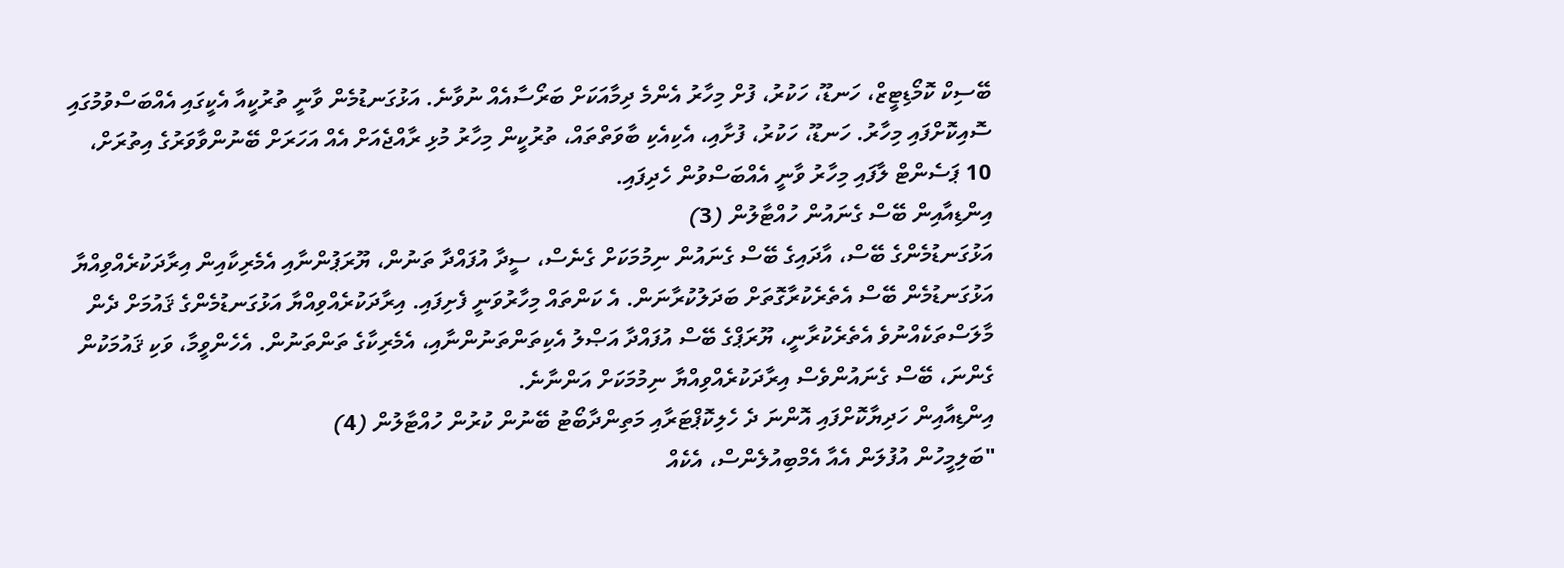ބޭސިކް ކޮމޯޑިޓީޒް، ހަނޑޫ، ހަކުރު، ފުށް މިހާރު އެންމެ ދިމާއަކަށް ބަރޯސާއެއް ނުވާނެ. އަޅުގަނޑުމެން ވާނީ ތުރުކީއާ އެކީގައި އެއްބަސްވުމުގައި ސޮއިކޮށްފައި މިހާރު. ހަނޑޫ، ހަކުރު، ފުށާއި، އެކިއެކި ބާވަތްތައް، ތުރުކީން މިހާރު މުޅި ރާއްޖެއަށް އެއް އަހަރަށް ބޭނުންވާވަރުގެ އިތުރަށް، 10 ޕަސެންޓް ލާފައި މިހާރު ވާނީ އެއްބަސްވުން ހެދިފައި.
އިންޑިއާއިން ބޭސް ގެނައުން ހުއްޓާލުން (3)
އަޅުގަނޑުމެންގެ ބޭސް، އާދައިގެ ބޭސް ގެނައުން ނިމުމަކަށް ގެނެސް، ސީދާ އުފައްދާ ތަނުން، ޔޫރަޕުންނާއި އެމެރިކާއިން އިރާދަކުރެއްވިއްޔާ އަޅުގަނޑުމެން ބޭސް އެތެރެކުރާގޮތަށް ބަދަލުކުރާނަން. އެ ކަންތައް މިހާރުވަނީ ފެށިފައި. އިރާދަކުރެއްވިއްޔާ އަޅުގަނޑުމެންގެ ޤައުމަށް ދެން މާލަސްތަކެއްނުވެ އެތެރެކުރާނީ، ޔޫރަޕްގެ ބޭސް އުފައްދާ އަޞްލު އެކިތަންތަނުންނާއި، އެމެރިކާގެ ތަންތަނުން. އެހެންވީމާ، ވަކި ޤައުމަކުން ގެންނަ، ބޭސް ގެނައުންވެސް އިރާދަކުރެއްވިއްޔާ ނިމުމަކަށް އަންނާނެ.
އިންޑިއާއިން ހަދިޔާކޮށްފައި އޮންނަ ދެ ހެލިކޮޕްޓަރާއި މަތިންދާބޯޓު ބޭނުން ކުރުން ހުއްޓާލުން (4)
"ބަލިމީހުން އުފުލަން އެއާ އެމްބިއުލެންސް، އެކެއް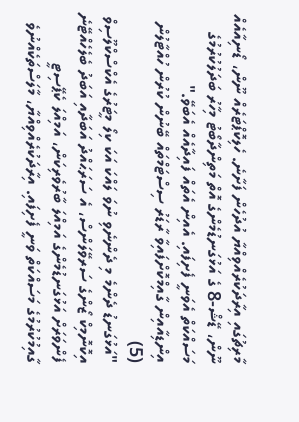މާރިޗުގައި އިރާދަކުރެއްވިއްޔާ އުދުހެން ފަށާނެ. ހެލިކޮޕްޓަރެއް ނޫން، ޑޯނިއާއެއް ނޫން، ޑޭޝް-8 ގެ އަޅުގަނޑުމެންގެ އޮތް މަތިންދާބޯޓު މިހާރު ބަދަލުކުރުމުގެ މަސައްކަތް އެވަނީ ފެށިފައި. އެއިން އެތައް ފައިދާއެއް އެބަވޭ."
އިންޑިއާއިން ގާއިމްކޮށްފައިވާ ރާޑަރު ސިސްޓަމްތައް ބޭނުން ކުރުން ހުއްޓާލުން (5)
"އަޅުގަނޑު ދެންމެ މި ދެންނެވި ނުވަ ލައްކަ އަކަ ކިލޯ މީޓަރުގެ އެކްސްކްލޫސިވް އިކޮނޮމިކް ޒޯންގެ ސަރވޭލަންސް، އެ ސަރަޙައްދު އަބަދާއި އަބަދު ބެލެހެއްޓޭނެ ފެންވަރަށް އަޅުގަނޑުމެންގެ އަމިއްލަ ބާރުވެރިކަން، އަމިއްލަ ކެޕޭސިޓީ ގާއިމުކުރުމުގެ މަސައްކަތް ވަނީ ފެށިފައި. އިރާދަކުރެއްވިއްޔާ، މާލަސްތަކެއްނުވެ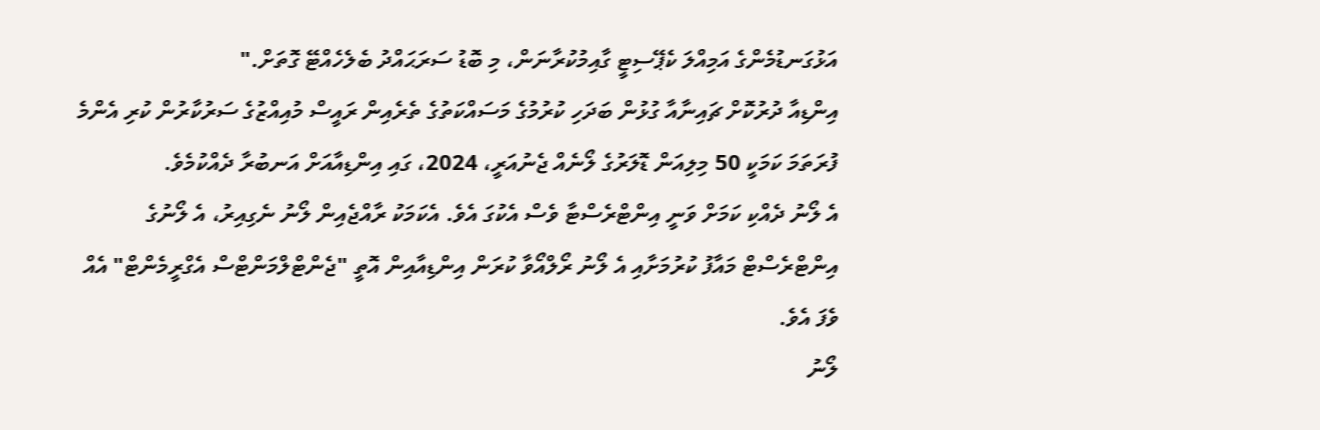އަޅުގަނޑުމެންގެ އަމިއްލަ ކެޕޭސިޓީ ގާއިމުކުރާނަން، މި ބޮޑު ސަރަޙައްދު ބެލެހެއްޓޭ ގޮތަށް."
އިންޑިއާ ދުރުކޮށް ޗައިނާއާ ގުޅުން ބަދަހި ކުރުމުގެ މަސައްކަތުގެ ތެރެއިން ރައީސް މުއިއްޒުގެ ސަރުކާރުން ކުރި އެންމެ ފުރަތަމަ ކަމަކީ 50 މިލިއަން ޑޮލަރުގެ ލޯނެއް ޖެނުއަރީ، 2024، ގައި އިންޑިއާއަށް އަނބުރާ ދެއްކުމެވެ.
އެ ލޯނު ދެއްކި ކަމަށް ވަނީ އިންޓްރެސްޓާ ވެސް އެކުގަ އެވެ. އެކަމަކު ރާއްޖެއިން ލޯނު ނެގިއިރު، އެ ލޯނުގެ އިންޓްރެސްޓް މައާފު ކުރުމަށާއި އެ ލޯނު ރޯލްއޯވާ ކުރަން އިންޑިއާއިން އޮތީ "ޖެންޓްލްމަންޓްސް އެގްރީމެންޓް" އެއް ވެފަ އެވެ.
ލޯނު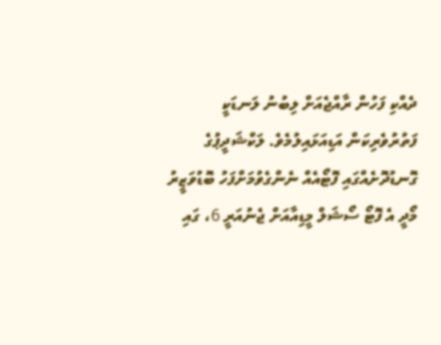ދެއްކި ފަހުން ރާއްޖެއަށް ލިބުނު ލަނޑަކީ ފަތުރުވެރިކަން އަޑިއަޅައިލުމެވެ. ލަކްޝަދީޕުގެ ގޮނޑުދޮށެއްގައި ފޮޓޯއެއް ނެންގެވުމަށްފަހު ބޮޑުވަޒީރު މޯދީ އެ ފޮޓޯ ސޯޝަލް މީޑިއާއަށް ޖެނުއަރީ 6، ގައި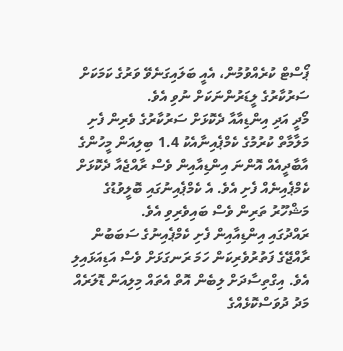ޕޯސްޓް ކުރެއްވުމުން، އެއީ ބަލައިގަނެވޭ ވަރުގެ ކަމަކަށް ސަރުކާރުގެ ލީޑަރުންނަކަށް ނުވި އެވެ.
މޯދީ އަދި އިންޑިއާއާ ދެކޮޅަށް ސަރުކާރުގެ ވެރިން ފެށި މަލާމާތް ކުރުމުގެ ކެމްޕެއިނާއެކު 1.4 ބިލިއަން މީހުންގެ އާބާދީއެއް އޮންނަ އިންޑިއާއިން ވެސް ރާއްޖެއާ ދެކޮޅަށް ކެމްޕެއިނެއް ފެށި އެވެ. އެ ކެމްޕެއިނުގައި ބޮލީވުޑުގެ މަޝްހޫރު ތަރިން ވެސް ބައިވެރިވި އެވެ.
ރައްދުގައި އިންޑިއާއިން ފެށި ކެމްޕެއިނުގެ ސަބަބުން ރާއްޖޭގެ ފަތުރުވެރިކަން ހަމަ ރަނގަޅަށް ވެސް އަޑިއަޅައިލި އެވެ. އިގްތިސާދަށް ލިބެން އޮތް އެތައް މިލިއަން ޑޮލަރެއް މަދު ދުވަސްކޮޅެއްގެ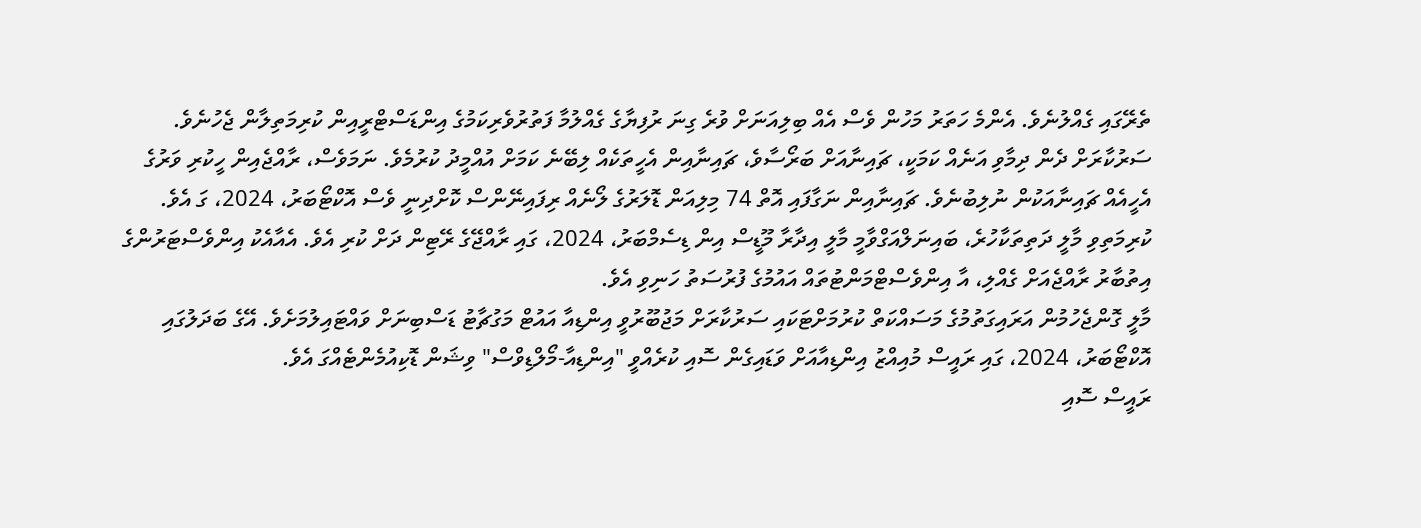ތެރޭގައި ގެއްލުނެވެ. އެންމެ ހަތަރު މަހުން ވެސް އެއް ބިލިއަނަށް ވުރެ ގިނަ ރުފިޔާގެ ގެއްލުމާ ފަތުރުވެރިކަމުގެ އިންޑަސްޓްރީއިން ކުރިމަތިލާން ޖެހުނެވެ.
ސަރުކާރަށް ދެން ދިމާވި އަނެއް ކަމަކީ، ޗައިނާއަށް ބަރޯސާވެ، ޗައިނާއިން އެހީތަކެއް ލިބޭނެ ކަމަށް އުއްމީދު ކުރުމެވެ. ނަމަވެސް، ރާއްޖެއިން ހީކުރި ވަރުގެ އެހީއެއް ޗައިނާއަކުން ނުލިބުނެވެ. ޗައިނާއިން ނަގާފައި އޮތް 74 މިލިއަން ޑޮލަރުގެ ލޯނެއް ރިފައިނޭންސް ކޮށްދިނީ ވެސް އޮކްޓޯބަރު، 2024، ގަ އެވެ.
ކުރިމަތިވި މާލީ ދަތިތަކާހުރެ، ބައިނަލްއަގްވާމީ މާލީ އިދާރާ މޫޑީސް އިން ޑިސެމްބަރު، 2024، ގައި ރާއްޖޭގެ ރޭޓިން ދަށް ކުރި އެވެ. އެއާއެކު އިންވެސްޓަރުންގެ އިތުބާރު ރާއްޖެއަށް ގެއްލި، އާ އިންވެސްޓްމަންޓުތައް އައުމުގެ ފުރުސަތު ހަނިވި އެވެ.
މާލީ ގޮންޖެހުމުން އަރައިގަތުމުގެ މަސައްކަތް ކުރުމަށްޓަކައި ސަރުކާރަށް މަޖުބޫރުވީ އިންޑިއާ އައުޓް މަގުޗާޓު ޑަސްބިނަށް ވައްޓައިލުމަށެވެ. އޭގެ ބަދަލުގައި އޮކްޓޯބަރު، 2024، ގައި ރައީސް މުއިއްޒު އިންޑިއާއަށް ވަޑައިގެން ސޮއި ކުރެއްވީ "އިންޑިއާ-މޯލްޑިވްސް" ވިޝަން ޑޮކިއުމެންޓެއްގަ އެވެ.
ރައީސް ސޮއި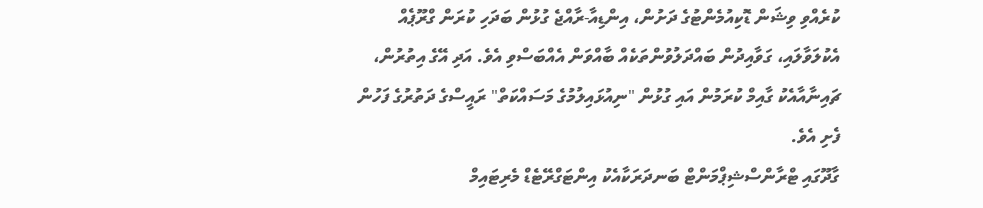ކުރެއްވި ވިޝަން ޑޮކިއުމެންޓުގެ ދަށުން، އިންޑިއާ-ރާއްޖެ ގުޅުން ބަދަހި ކުރަން ގްރޫޕެއް އެކުލަވާލައި، ގަވާއިދުން ބައްދަލުވުންތަކެއް ބާއްވަން އެއްބަސްވި އެވެ. އަދި އޭގެ އިތުރުން، ޗައިނާއާއެކު ގާއިމް ކުރަމުން އައި ގުޅުން "ނިއުޅައިލުމުގެ މަސައްކަތް" ރައީސްގެ ދަތުރުގެ ފަހުން ފެށި އެވެ.
ގާދޫގައި ޓްރާންސްޝިޕްމަންޓް ބަނދަރަކާއެކު އިންޓަގްރޭޓެޑް މެރިޓައިމް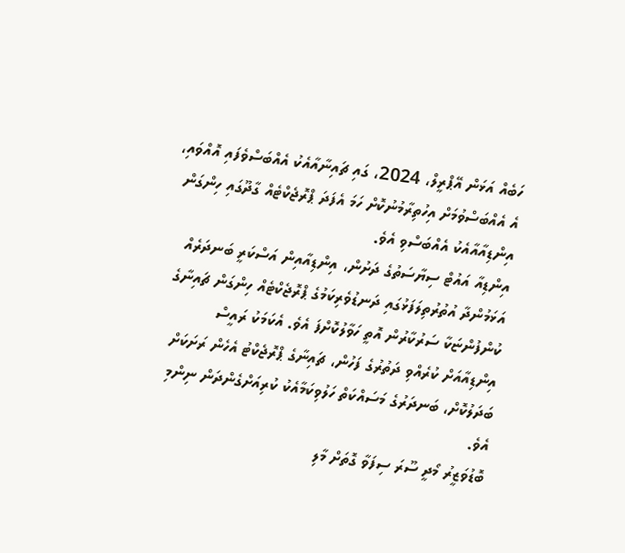ހަބެއް އަޅަން އޭޕްރީލް، 2024، ގައި ޗައިނާއާއެކު އެއްބަސްވެފައި އޮއްވައި، އެ އެއްބަސްވުމަށް އިހުތިރާމުނުކޮށް ހަމަ އެފަދަ ޕްރޮޖެކްޓެއް ގާދޫގައި ހިންގަން އިންޑިއާއާއެކު އެއްބަސްވި އެވެ.
އިންޑިއާ އައުޓް ސިޔާސަތުގެ ދަށުން، އިންޑިއާއިން އަސްކަރީ ބަނދަރެއް އަޅަމުންދާ އުތުރުތިލަފަޅުގައި ދަނޑުވެރިކަމުގެ ޕްރޮޖެކްޓެއް ހިންގަން ޗައިނާގެ ކުންފުންޏަކާ ސަރުކާރުން އޮތީ ހަވާލުކޮށްފަ އެވެ. އެކަމަކު ރައީސް އިންޑިއާއަށް ކުރެއްވި ދަތުރުގެ ފަހުން، ޗައިނާގެ ޕްރޮޖެކްޓު އެހެން ރަށަކަށް ބަދަލުކޮށް، ބަނދަރުގެ މަސައްކަތް ހަލުވިކަމާއެކު ކުރިއަށްގެންދަން ނިންމި އެވެ.
ބޮޑުވަޒީރު މޯދީ ސޫރަ ސިފަވާ ގޮތަށް މާލި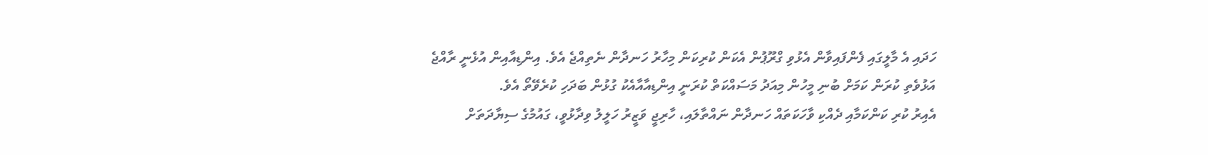ހަދައި އެ މާލީގައި ފެންފައިވާން އެޅުވި ގްރޫޕުން އެކަން ކުރިކަން މިހާރު ހަނދާން ނެތިއްޖެ އެވެ. އިންޑިއާއިން އުޅެނީ ރާއްޖެ އަޅުވެތި ކުރަން ކަމަށް ބުނި މީހުން މިއަދު މަސައްކަތް ކުރަނީ އިންޑިއާއާއެކު ގުޅުން ބަދަހި ކުރެވޭތޯ އެވެ.
އެއިރު ކުރި ކަންކަމާއި ދެއްކި ވާހަކަތައް ހަނދާން ނައްތާލައި، ހާރިޖީ ވަޒީރު ހަލީލު ވިދާޅުވީ، ގައުމުގެ ސިޔާދަތަށް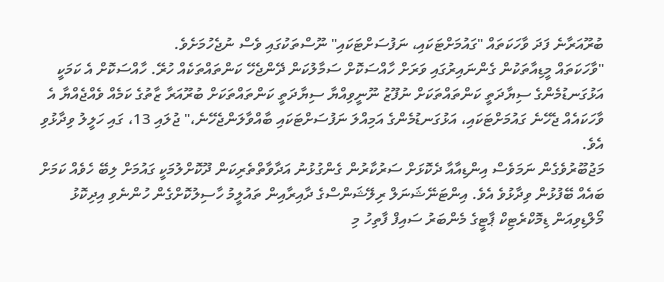ބުރޫއަރާނެ ފަދަ ވާހަކަތައް "ގައުމަށްޓަކައި، ނަފުސަށްޓަކައި" ނޫސްތަކުގައި ވެސް ނުޖެހުމަށެވެ.
"ވާހަކަތައް މީޑިއާތަކުން ގެންނައިރުގައި ވަރަށް ހާއްސަކޮށް ސަމާލުކަން ދޭންޖެހޭ ކަންތައްތަކެއް ހުރޭ. ހާއްސަކޮށް އެ ކަމަކީ އަޅުގަނޑުމެންގެ ސިޔާދަތީ ކަންތައްތަކަށް ނުފޫޒު ނޫނީވިއްޔާ ސިޔާދަތީ ކަންތައްތަކަށް ބުރޫއަރާ ޒާތުގެ ކަމެއް ވެއްޖެއްޔާ އެ ވާހަކައެއް ޖެހޭނެ ގައުމަށްޓަކައި، އަޅުގަނޑުމެންގެ އަމިއްލަ ނަފުސަށްޓަކައި ބާއްވާލަންޖެހޭނެ،" ޖުލައި 13، ގައި ހަލީލު ވިދާޅުވި އެވެ.
މަޖުބޫރުވެގެން ނަމަވެސް އިންޑިއާއާ ދެކޮޅަށް ސަރުކާރުން ގެންގުޅުނު އަދާވާތްތެރިކަން ދޫކޮށްލުމަކީ ގައުމަށް ލިބޭ ހެވެއް ކަމަށް ބައެއް ބޭފުޅުން ވިދާޅުވެ އެވެ. އިންޓަނޭޝަނަލް ރިލޭޝަންސްގެ ދާއިރާއިން ތައުލީމު ހާސިލުކޮށްގެން ހުންނެވި އިދިކޮޅު މޯލްޑިވިއަން ޑިމޮކްރެޓިކް ޕާޓީގެ މެންބަރު ސައިފް ފާތިހު މި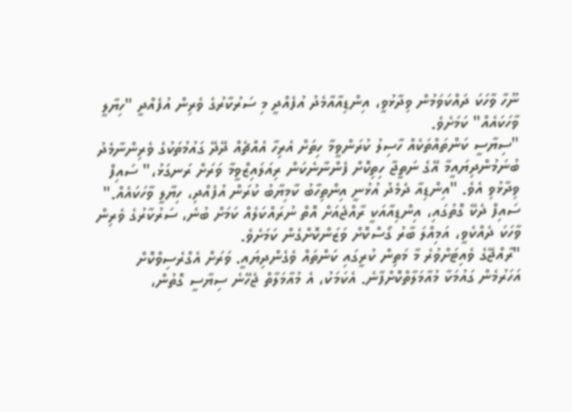ނޫހާ ވާހަކަ ދައްކަވަމުން ވިދާޅުވީ، އިންޑިއާއާމެދު އުފެއްދީ މި ސަރުކާރުގެ ވެރިން އުފެއްދީ "ހިޔާލީ ވާހަކައެއް" ކަމަށެވެ.
"ސިޔާސީ ކަންތައްތަކެއް ހާސިލު ކުރަންވީމާ ހިތަށް އެރިހާ އެއްޗެއް ދޭދޭ ގައުމުތަކުގެ ވެރިންނާމެދު ބުނަމުންދިޔައީމާ އޭގެ ނަތީޖާ ހިތިކޮށް ފެންނާނެކަން ރިއަލައިޒްވީމާ ވަރަށް ރަނގަޅު،" ސައިފް ވިދާޅުވި އެވެ. "އިންޑިއާ ދެމެދު އުޅުނީ އިންތިހާބު ކާމިޔާބު ކުރަން އުފެއްދި، ހިޔާލީ ވާހަކައެއް."
ސައިފް ދެކޭ ގޮތުގައި، އިންޑިއާއަކީ ރާއްޖެއަށް އޮތް ނުރައްކަލެއް ކަމަށް ބުނެ، ސަރުކާރުގެ ވެރިން ވާހަކަ ދެއްކެވީ، އަމިއްލަ ބާރު ގޯސްކޮށް ވަޒަންކޮށްގެން ކަމަށެވެ.
"ރާއްޖޭގެ ވެއިޓަށްވުރެ މާ މަތިން ކުރީގައި ކަންތައް ވެގެންދިޔައީ. ވަރަށް އެގްރެސިވްކޮށް އަހަރުމެން ގައުމަކާ މުއާމަލާތްކޮށްފާނެ. އެކަމަކު، އެ މުއާމަލާތް ޖެހޭނެ ސިޔާސީ ގޮތުން،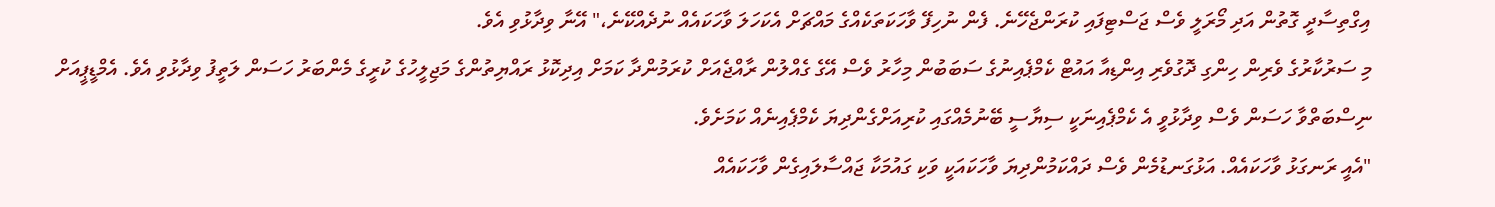އިގްތިސާދީ ގޮތުން އަދި މޯރަލީ ވެސް ޖަސްޓިފައި ކުރަންޖެހޭނެ. ފެން ނުހިފޭ ވާހަކަތަކެއްގެ މައްޗަށް އެކަހަލަ ވާހަކައެއް ނުދެއްކޭނެ،" އޭނާ ވިދާޅުވި އެވެ.
މި ސަރުކާރުގެ ވެރިން ހިންގި ދޮގުވެރި އިންޑިއާ އައުޓް ކެމްޕެއިނުގެ ސަބަބުން މިހާރު ވެސް އޭގެ ގެއްލުން ރާއްޖެއަށް ކުރަމުންދާ ކަމަށް އިދިކޮޅު ރައްޔިތުންގެ މަޖިލީހުގެ ކުރީގެ މެންބަރު ހަސަން ލަތީފު ވިދާޅުވި އެވެ. އެމްޑީޕީއަށް ނިސްބަތްވާ ހަސަން ވެސް ވިދާޅުވީ އެ ކެމްޕެއިނަކީ ސިޔާސީ ބޭނުމެއްގައި ކުރިއަށްގެންދިޔަ ކެމްޕެއިނެއް ކަމަށެވެ.
"އެއީ ރަނގަޅު ވާހަކައެއް. އަޅުގަނޑުމެން ވެސް ދައްކަމުންދިޔަ ވާހަކައަކީ ވަކި ގައުމަކާ ޖައްސާލައިގެން ވާހަކައެއް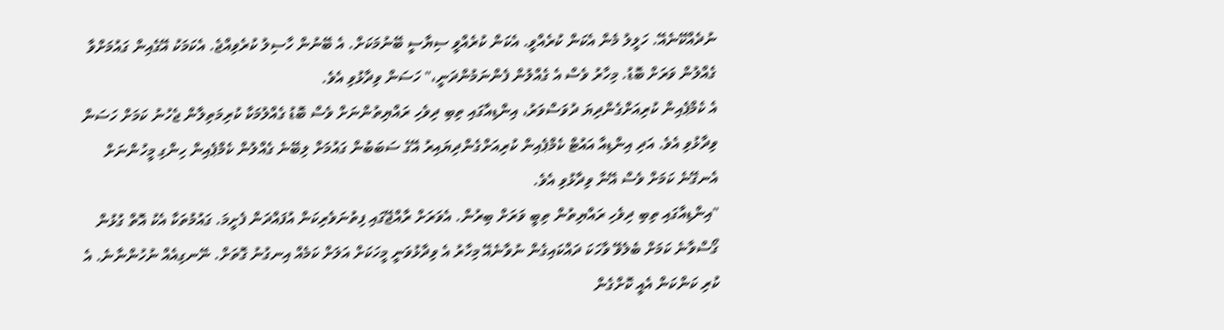ނުދެއްކޭނެއޭ. ހަލީލު މެން އެކަން ކުރެއްވީ. އެކަން ކުރެއްވީ ސިޔާސީ ބޭނުމަކަށް. އެ ބޭނުން ހާސިލު ކުރެވިއްޖެ. އެކަމަކު އޭގެއިން ގައުމަށްވާ ގެއްލުން ވަރަށް ބޮޑު. މިހާރު ވެސް އެ ގެއްލުން ފެންނަމުންދަނީ،" ހަސަން ވިދާޅުވި އެވެ.
އެ ކެމްޕެއިން ކުރިއަށްގެންދިޔަ ދުވަސްވަރު، އިންޑިއާގައި ތިބި ދިވެހި ރައްޔިތުންނަށް ވެސް ބޮޑު ގެއްލުމަކާ ކުރިމަތިލާން ޖެހުނު ކަމަށް ހަސަން ވިދާޅުވި އެވެ. އަދި އިންޑިއާ އައުޓް ކެމްޕެއިން ކުރިއަށްގެންދިޔައިރު އޭގެ ސަބަބުން ގައުމަށް ލިބޭނެ ގެއްލުން ކެމްޕެއިން ހިންގި މީހުންނަށް އެނގޭނެ ކަމަށް ވެސް އޭނާ ވިދާޅުވި އެވެ.
"އިންޑިއާގައި ތިބި ދިވެހި ރައްޔިތުން ތިބީ ވަރަށް ބިރުން. އެވަރަށް ރާއްޖޭގައި ފިތުނަވެރިކަން އުފައްދަން ފެށީމަ. ގައުމުތަކާ އެކު އޮތް ގުޅުން ގޯސްވާނެ ކަމަށް ބެލެވޭ ވާހަކަ ދައްކައިގެން ނުވާނެއޭ މިހާރު އެ ވިދާޅުވަނީ މީހަކަށް އަލަށް ކަމެއް އިނގުނު ގޮތަށް. ނޭނގިއެއް ނުހުންނާނެ. އެ ކުރި ކަންކަން އެއީ ކޮށްގެން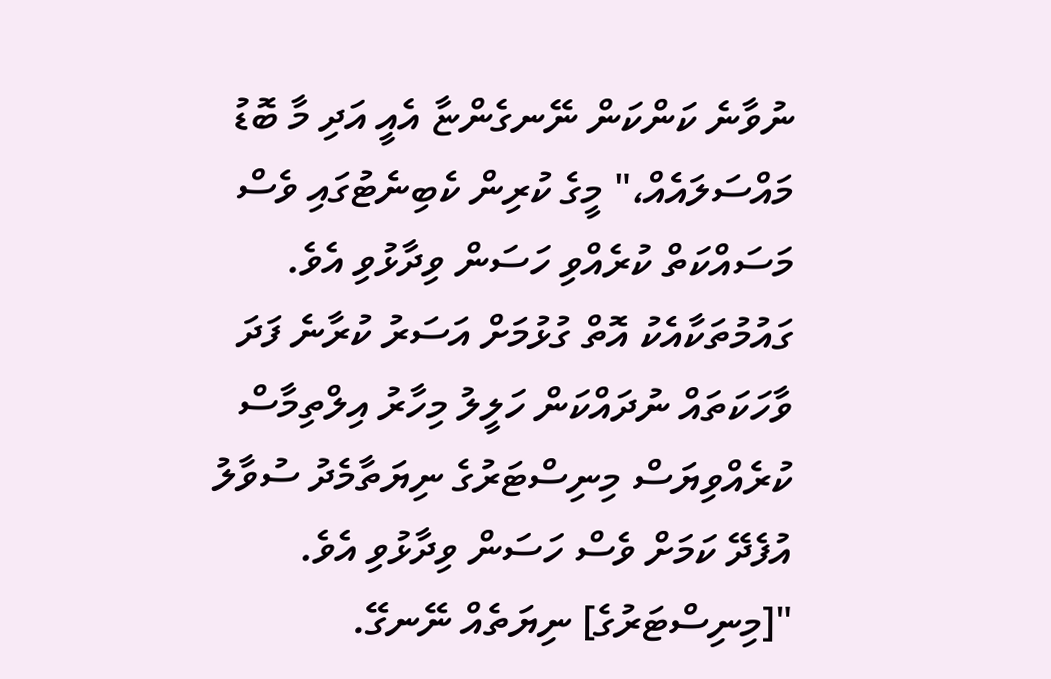ނުވާނެ ކަންކަން ނޭނގެންޏާ އެއީ އަދި މާ ބޮޑު މައްސަލައެއް،" މީގެ ކުރިން ކެބިނެޓުގައި ވެސް މަސައްކަތް ކުރެއްވި ހަސަން ވިދާޅުވި އެވެ.
ގައުމުތަކާއެކު އޮތް ގުޅުމަށް އަސަރު ކުރާނެ ފަދަ ވާހަކަތައް ނުދައްކަން ހަލީލު މިހާރު އިލްތިމާސް ކުރެއްވިޔަސް މިނިސްޓަރުގެ ނިޔަތާމެދު ސުވާލު އުފެދޭ ކަމަށް ވެސް ހަސަން ވިދާޅުވި އެވެ.
"[މިނިސްޓަރުގެ] ނިޔަތެއް ނޭނގޭ.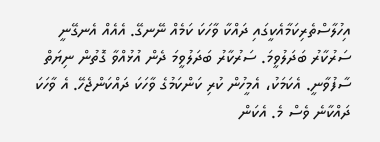އިހުލާސްތެރިކަމާއެކީގައި ދައްކާ ވާހަކަ ކަމެއް ނޭނގޭ. އެއެއް އެނގޭނީ ސަރުކާރު ބަދަލުވީމަ. ސަރުކާރު ބަދަލުވީމަ ދެން އުޅުއްވާ ގޮތުން ނިޔަތް ސާފުވާނީ. އެކަމަކު، އެމީހުން ކުރި ކަންކަމުގެ ވާހަކަ ދައްކަންޖެހޭ. އެ ވާހަކަ ދައްކާނެ ވެސް މެ. އެކަން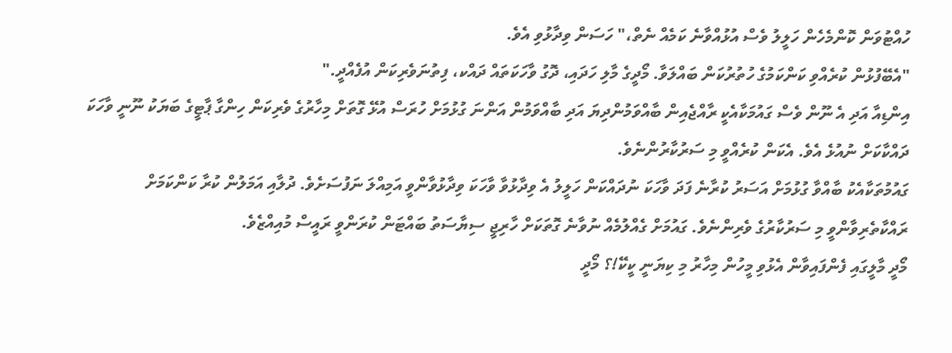ހުއްޓުވަން ކޮންމެހެން ހަލީލު ވެސް އުޅުއްވާނެ ކަމެއް ނެތް،" ހަސަން ވިދާޅުވި އެވެ.
"އެބޭފުޅުން ކުރެއްވި ކަންކަމުގެ ހުތުރުކަން ބައްލަވާ. މޯދީގެ މާލި ހަދައި، ދޮގު ވާހަކަތައް ދައްކ، ފިތުނަވެރިކަން އުފެއްދީ."
އިންޑިއާ އަދި އެ ނޫން ވެސް ގައުމަކާއެކީ ރާއްޖެއިން ބާއްވަމުންދިޔަ އަދި ބާއްވަމުން އަންނަ ގުޅުމަށް ހުރަސް އުޅޭ ގޮތަށް މިހާރުގެ ވެރިކަން ހިންގާ ޕާޓީގެ ބަޔަކު ނޫނީ ވާހަކަ ދައްކާކަށް ނުއުޅެ އެވެ. އެކަން ކުރެއްވީ މި ސަރުކާރުންނެވެ.
ގައުމުތަކާއެކު ބާއްވާ ގުޅުމަށް އަސަރު ކުރާނެ ފަދަ ވާހަކަ ނުދައްކަން ހަލީލު އެ ވިދާޅުވާ ވާހަކަ ވިދާޅުވާންވީ އަމިއްލަ ނަފުސަށެވެ. ދުލާއި އަމަލުން ކުރާ ކަންކަމަށް ރައްކާތެރިވާންވީ މި ސަރުކާރުގެ ވެރިންނެވެ. ގައުމަށް ގެއްލުމެއް ނުވާނެ ގޮތަކަށް ހާރިޖީ ސިޔާސަތު ބައްޓަން ކުރަންވީ ރައީސް މުއިއްޒެވެ.
މޯދީ މާލީގައި ފެންފައިވާން އެޅުވި މީހުން މިހާރު މި ކިޔަނީ ކީކޭ!؟ މޯދީ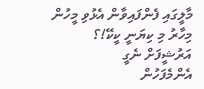މާލީގައި ފެންފައިވާން އެޅުވި މީހުން މިހާރު މި ކިޔަނީ ކީކޭ!؟
އަރުޝީފަށް ނެގީ
އެންމެފަހުން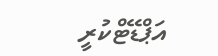އަޕްޑޭޓްކުރީ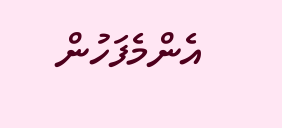އެންމެފަހުން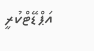އަޕްޑޭޓްކުރީ